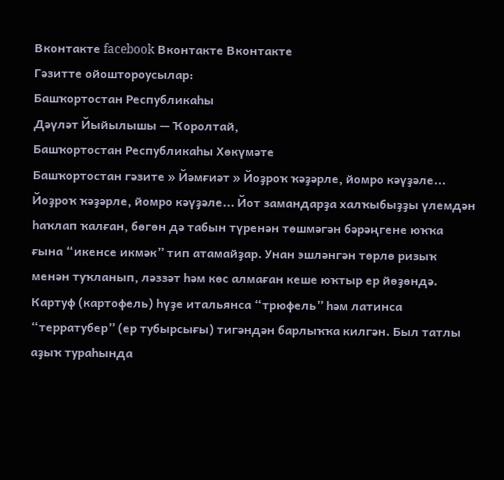Вконтакте facebook Вконтакте Вконтакте
Гәзитте ойоштороусылар:
Башҡортостан Республикаһы
Дәүләт Йыйылышы — Ҡоролтай,
Башҡортостан Республикаһы Хөкүмәте
Башҡортостан гәзите » Йәмғиәт » Йоҙроҡ ҡәҙәрле, йомро кәүҙәле...
Йоҙроҡ ҡәҙәрле, йомро кәүҙәле... Йот замандарҙа халҡыбыҙҙы үлемдән һаҡлап ҡалған, бөгөн дә табын түренән төшмәгән бәрәңгене юҡҡа ғына “икенсе икмәк” тип атамайҙар. Унан эшләнгән төрлө ризыҡ менән туҡланып, ләззәт һәм көс алмаған кеше юҡтыр ер йөҙөндә.
Картуф (картофель) һүҙе итальянса “трюфель” һәм латинса “терратубер” (ер тубырсығы) тигәндән барлыҡҡа килгән. Был татлы аҙыҡ тураһында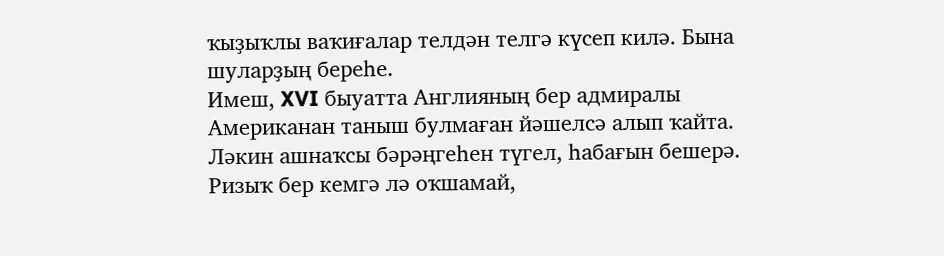ҡыҙыҡлы ваҡиғалар телдән телгә күсеп килә. Бына шуларҙың береһе.
Имеш, XVI быуатта Англияның бер адмиралы Американан таныш булмаған йәшелсә алып ҡайта. Ләкин ашнаҡсы бәрәңгеһен түгел, һабағын бешерә. Ризыҡ бер кемгә лә оҡшамай,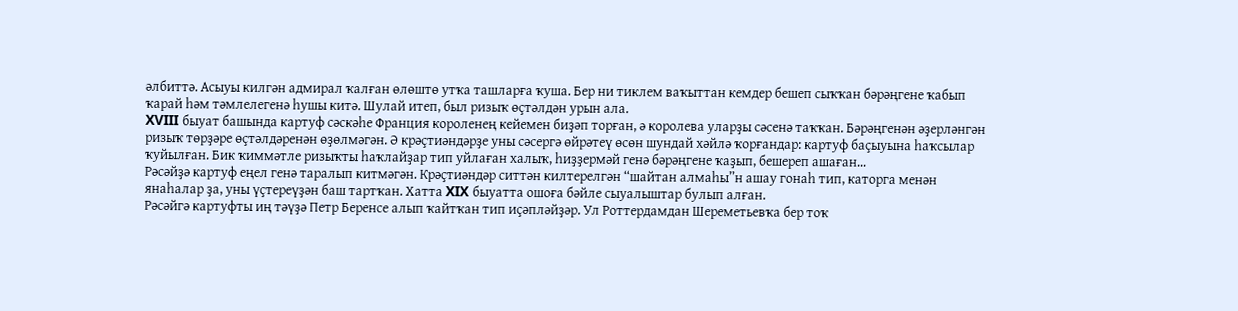әлбиттә. Асыуы килгән адмирал ҡалған өлөштө утҡа ташларға ҡуша. Бер ни тиклем ваҡыттан кемдер бешеп сыҡҡан бәрәңгене ҡабып ҡарай һәм тәмлелегенә һушы китә. Шулай итеп, был ризыҡ өҫтәлдән урын ала.
XVIII быуат башында картуф сәскәһе Франция короленең кейемен биҙәп торған, ә королева уларҙы сәсенә таҡҡан. Бәрәңгенән әҙерләнгән ризыҡ төрҙәре өҫтәлдәренән өҙөлмәгән. Ә крәҫтиәндәрҙе уны сәсергә өйрәтеү өсөн шундай хәйлә ҡорғандар: картуф баҫыуына һаҡсылар ҡуйылған. Бик ҡиммәтле ризыҡты һаҡлайҙар тип уйлаған халыҡ, һиҙҙермәй генә бәрәңгене ҡаҙып, бешереп ашаған...
Рәсәйҙә картуф еңел генә таралып китмәгән. Крәҫтиәндәр ситтән килтерелгән “шайтан алмаһы”н ашау гонаһ тип, каторга менән янаһалар ҙа, уны үҫтереүҙән баш тартҡан. Хатта XIX быуатта ошоға бәйле сыуалыштар булып алған.
Рәсәйгә картуфты иң тәүҙә Петр Беренсе алып ҡайтҡан тип иҫәпләйҙәр. Ул Роттердамдан Шереметьевҡа бер тоҡ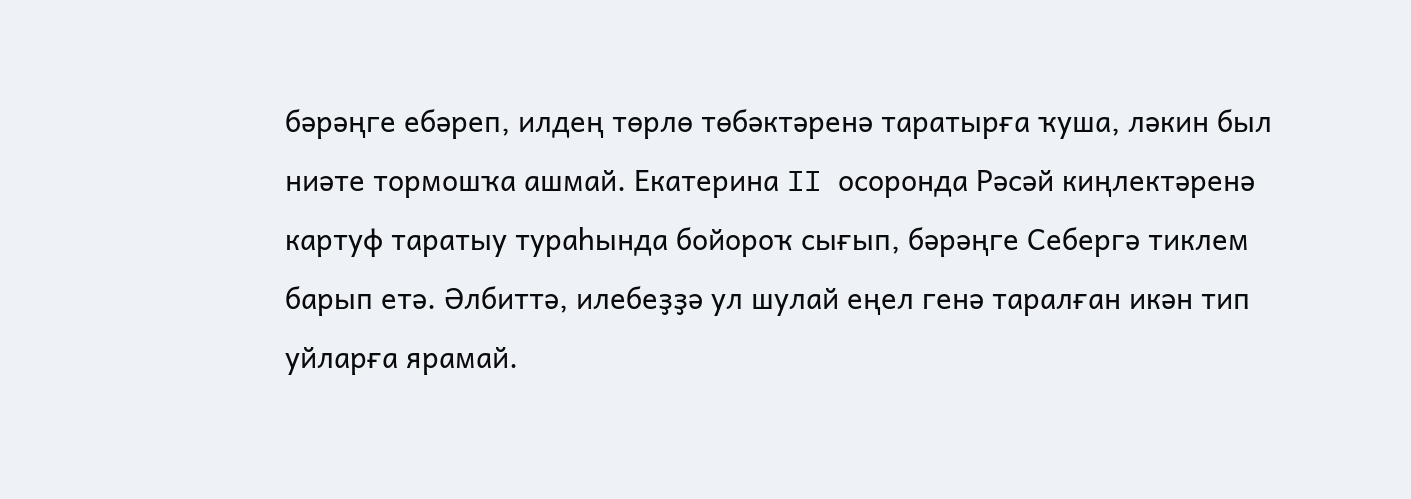бәрәңге ебәреп, илдең төрлө төбәктәренә таратырға ҡуша, ләкин был ниәте тормошҡа ашмай. Екатерина II осоронда Рәсәй киңлектәренә картуф таратыу тураһында бойороҡ сығып, бәрәңге Себергә тиклем барып етә. Әлбиттә, илебеҙҙә ул шулай еңел генә таралған икән тип уйларға ярамай.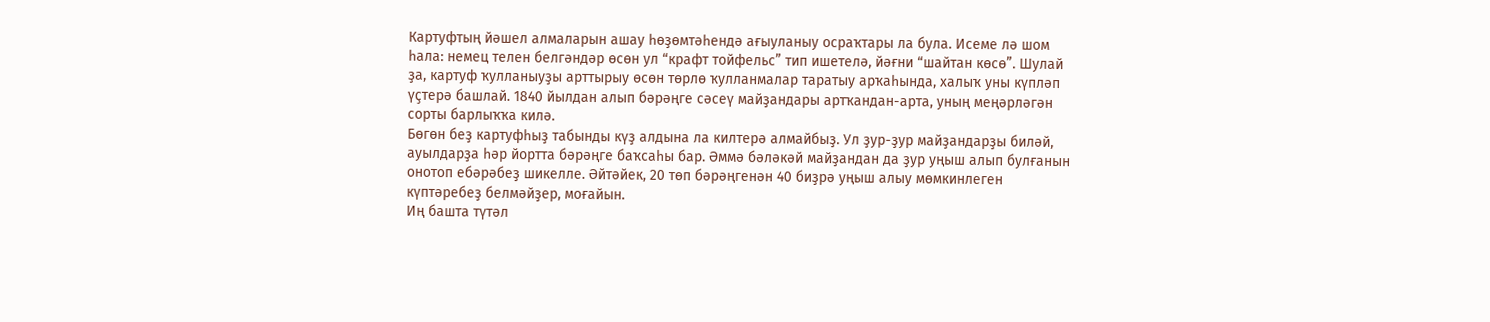Картуфтың йәшел алмаларын ашау һөҙөмтәһендә ағыуланыу осраҡтары ла була. Исеме лә шом һала: немец телен белгәндәр өсөн ул “крафт тойфельс” тип ишетелә, йәғни “шайтан көсө”. Шулай ҙа, картуф ҡулланыуҙы арттырыу өсөн төрлө ҡулланмалар таратыу арҡаһында, халыҡ уны күпләп үҫтерә башлай. 1840 йылдан алып бәрәңге сәсеү майҙандары артҡандан-арта, уның меңәрләгән сорты барлыҡҡа килә.
Бөгөн беҙ картуфһыҙ табынды күҙ алдына ла килтерә алмайбыҙ. Ул ҙур-ҙур майҙандарҙы биләй, ауылдарҙа һәр йортта бәрәңге баҡсаһы бар. Әммә бәләкәй майҙандан да ҙур уңыш алып булғанын онотоп ебәрәбеҙ шикелле. Әйтәйек, 20 төп бәрәңгенән 40 биҙрә уңыш алыу мөмкинлеген күптәребеҙ белмәйҙер, моғайын.
Иң башта түтәл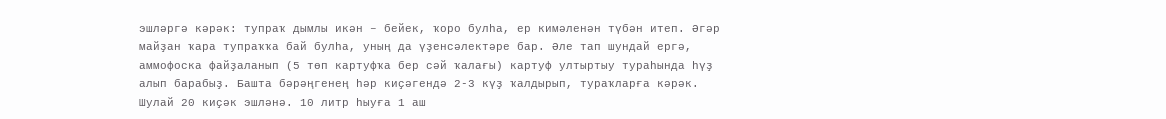эшләргә кәрәк: тупраҡ дымлы икән – бейек, ҡоро булһа, ер кимәленән түбән итеп. Әгәр майҙан ҡара тупраҡҡа бай булһа, уның да үҙенсәлектәре бар. Әле тап шундай ергә, аммофоска файҙаланып (5 төп картуфҡа бер сәй ҡалағы) картуф ултыртыу тураһында һүҙ алып барабыҙ. Башта бәрәңгенең һәр киҫәгендә 2-3 күҙ ҡалдырып, тураҡларға кәрәк. Шулай 20 киҫәк эшләнә. 10 литр һыуға 1 аш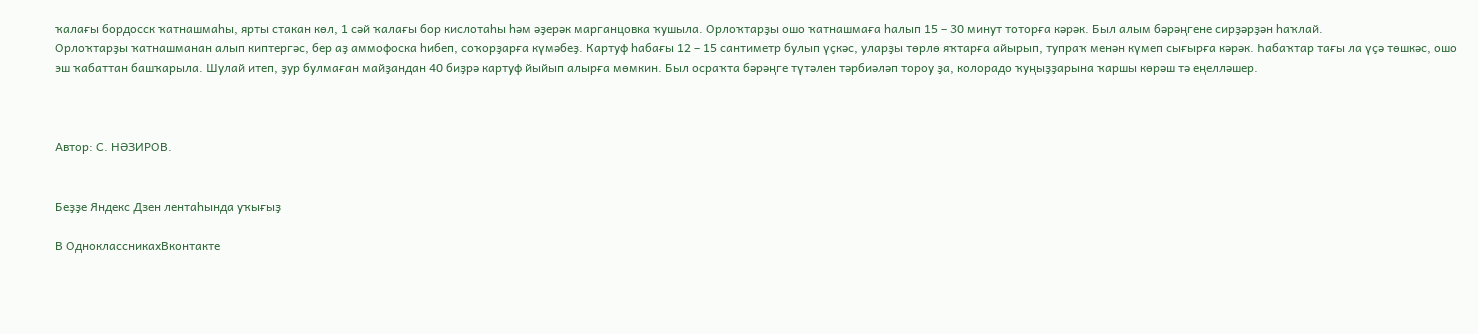ҡалағы бордосск ҡатнашмаһы, ярты стакан көл, 1 сәй ҡалағы бор кислотаһы һәм әҙерәк марганцовка ҡушыла. Орлоҡтарҙы ошо ҡатнашмаға һалып 15 – 30 минут тоторға кәрәк. Был алым бәрәңгене сирҙәрҙән һаҡлай.
Орлоҡтарҙы ҡатнашманан алып киптергәс, бер аҙ аммофоска һибеп, соҡорҙарға күмәбеҙ. Картуф һабағы 12 – 15 сантиметр булып үҫкәс, уларҙы төрлө яҡтарға айырып, тупраҡ менән күмеп сығырға кәрәк. Һабаҡтар тағы ла үҫә төшкәс, ошо эш ҡабаттан башҡарыла. Шулай итеп, ҙур булмаған майҙандан 40 биҙрә картуф йыйып алырға мөмкин. Был осраҡта бәрәңге түтәлен тәрбиәләп тороу ҙа, колорадо ҡуңыҙҙарына ҡаршы көрәш тә еңелләшер.



Автор: С. НӘЗИРОВ.


Беҙҙе Яндекс Дзен лентаһында уҡығыҙ

В ОдноклассникахВконтакте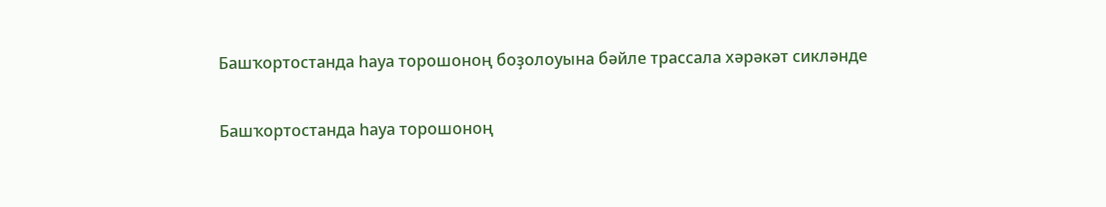Башҡортостанда һауа торошоноң боҙолоуына бәйле трассала хәрәкәт сикләнде

Башҡортостанда һауа торошоноң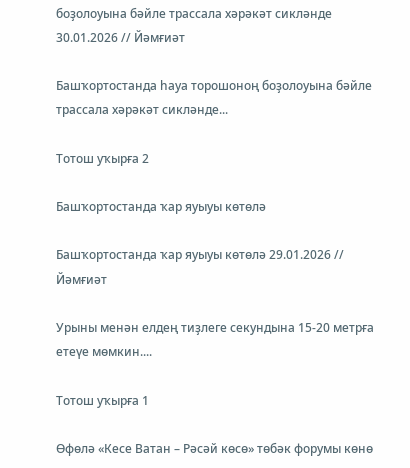боҙолоуына бәйле трассала хәрәкәт сикләнде 30.01.2026 // Йәмғиәт

Башҡортостанда һауа торошоноң боҙолоуына бәйле трассала хәрәкәт сикләнде...

Тотош уҡырға 2

Башҡортостанда ҡар яуыуы көтөлә

Башҡортостанда ҡар яуыуы көтөлә 29.01.2026 // Йәмғиәт

Урыны менән елдең тиҙлеге секундына 15-20 метрға етеүе мөмкин....

Тотош уҡырға 1

Өфөлә «Кесе Ватан – Рәсәй көсө» төбәк форумы көнө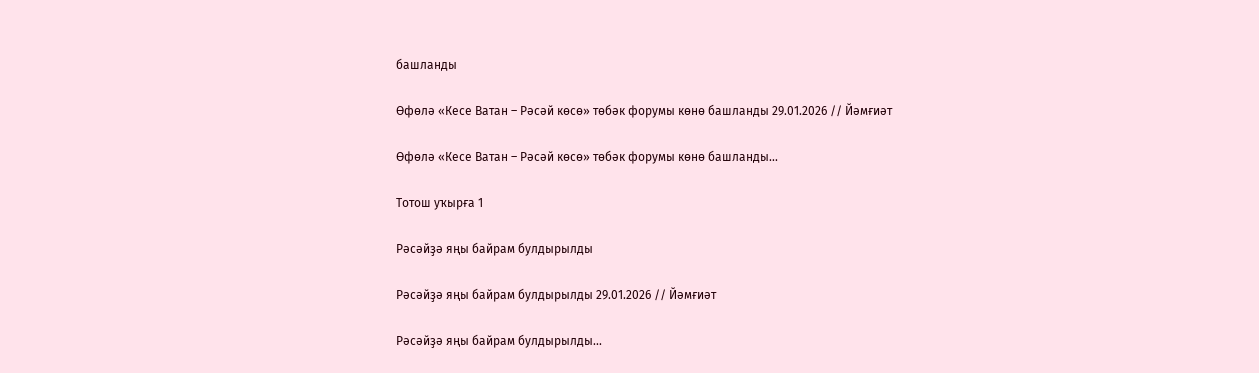башланды

Өфөлә «Кесе Ватан – Рәсәй көсө» төбәк форумы көнө башланды 29.01.2026 // Йәмғиәт

Өфөлә «Кесе Ватан – Рәсәй көсө» төбәк форумы көнө башланды...

Тотош уҡырға 1

Рәсәйҙә яңы байрам булдырылды

Рәсәйҙә яңы байрам булдырылды 29.01.2026 // Йәмғиәт

Рәсәйҙә яңы байрам булдырылды...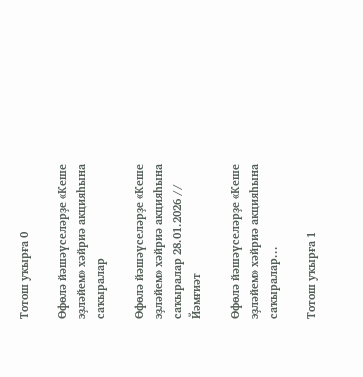Тотош уҡырға 0

Өфөлә йәшәүселәрҙе «Кеше эҙләйем» хәйриә акцияһына саҡыралар

Өфөлә йәшәүселәрҙе «Кеше эҙләйем» хәйриә акцияһына саҡыралар 28.01.2026 // Йәмғиәт

Өфөлә йәшәүселәрҙе «Кеше эҙләйем» хәйриә акцияһына саҡыралар...

Тотош уҡырға 1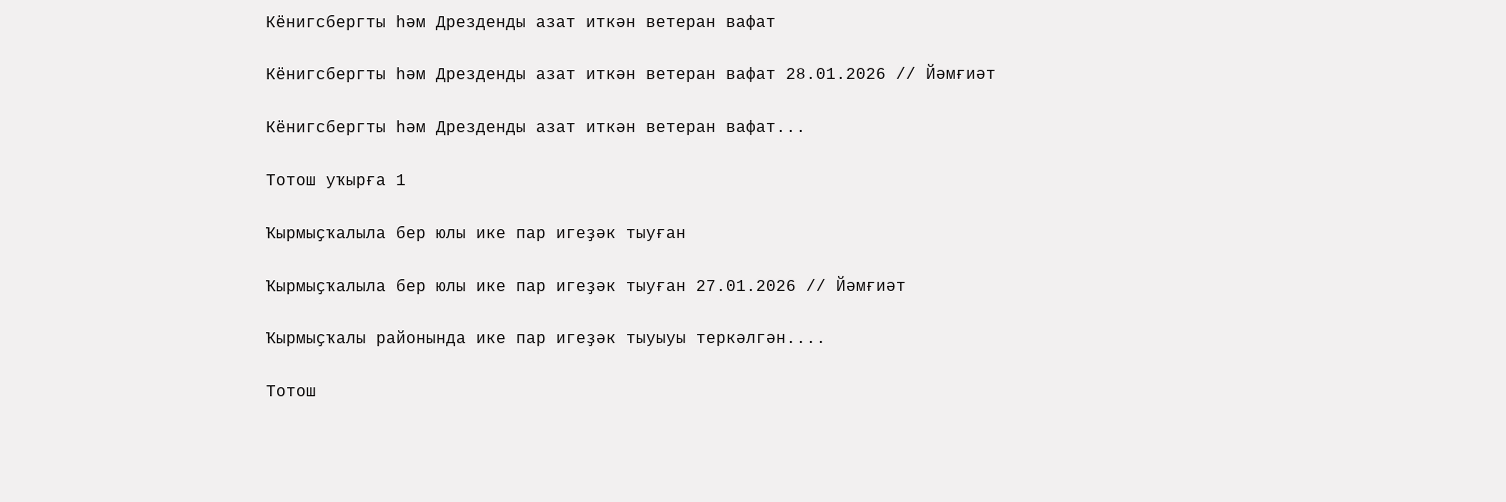Кёнигсбергты һәм Дрезденды азат иткән ветеран вафат

Кёнигсбергты һәм Дрезденды азат иткән ветеран вафат 28.01.2026 // Йәмғиәт

Кёнигсбергты һәм Дрезденды азат иткән ветеран вафат...

Тотош уҡырға 1

Ҡырмыҫҡалыла бер юлы ике пар игеҙәк тыуған

Ҡырмыҫҡалыла бер юлы ике пар игеҙәк тыуған 27.01.2026 // Йәмғиәт

Ҡырмыҫҡалы районында ике пар игеҙәк тыуыуы теркәлгән....

Тотош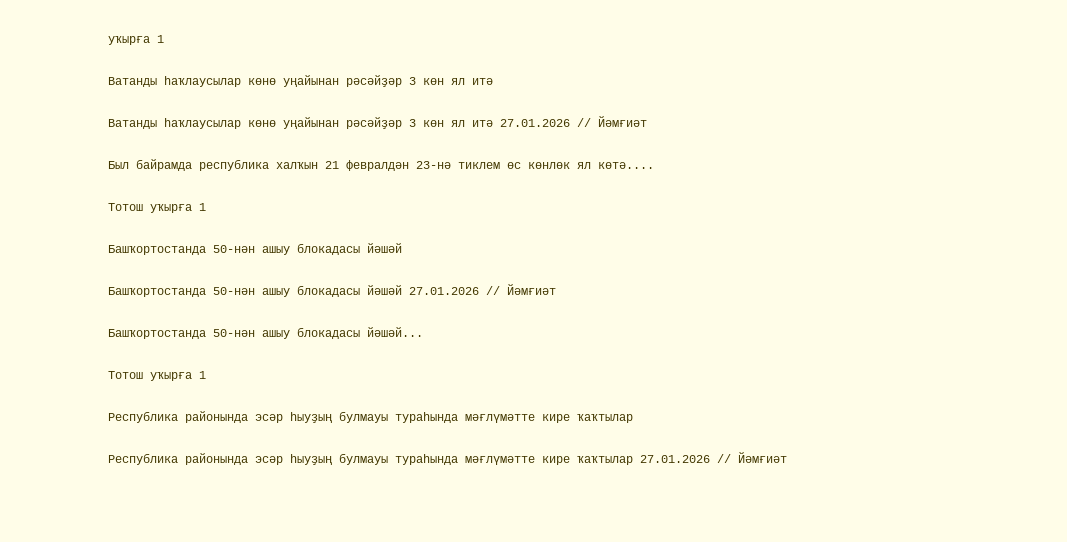уҡырға 1

Ватанды һаҡлаусылар көнө уңайынан рәсәйҙәр 3 көн ял итә

Ватанды һаҡлаусылар көнө уңайынан рәсәйҙәр 3 көн ял итә 27.01.2026 // Йәмғиәт

Был байрамда республика халҡын 21 февралдән 23-нә тиклем өс көнлөк ял көтә....

Тотош уҡырға 1

Башҡортостанда 50-нән ашыу блокадасы йәшәй

Башҡортостанда 50-нән ашыу блокадасы йәшәй 27.01.2026 // Йәмғиәт

Башҡортостанда 50-нән ашыу блокадасы йәшәй...

Тотош уҡырға 1

Республика районында эсәр һыуҙың булмауы тураһында мәғлүмәтте кире ҡаҡтылар

Республика районында эсәр һыуҙың булмауы тураһында мәғлүмәтте кире ҡаҡтылар 27.01.2026 // Йәмғиәт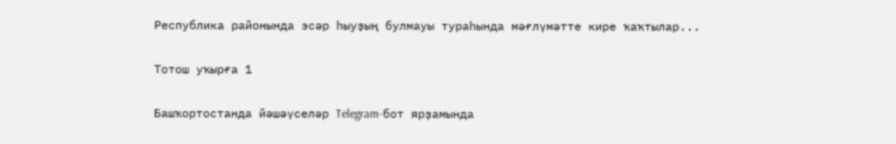Республика районында эсәр һыуҙың булмауы тураһында мәғлүмәтте кире ҡаҡтылар...

Тотош уҡырға 1

Башҡортостанда йәшәүселәр Telegram-бот ярҙамында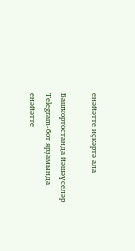енәйәтте иҫкәртә ала

Башҡортостанда йәшәүселәр Telegram-бот ярҙамында енәйәтте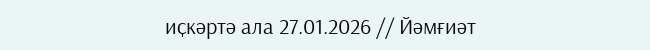иҫкәртә ала 27.01.2026 // Йәмғиәт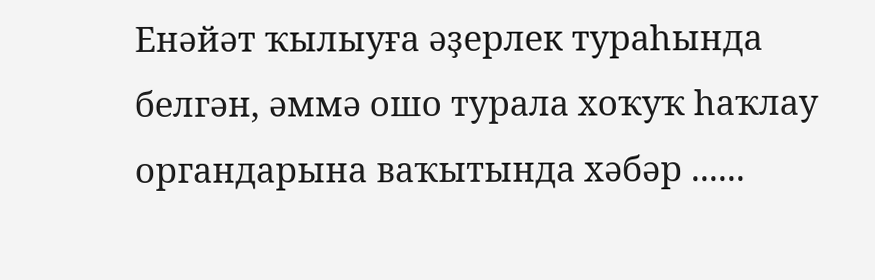Енәйәт ҡылыуға әҙерлек тураһында белгән, әммә ошо турала хоҡуҡ һаҡлау органдарына ваҡытында хәбәр ......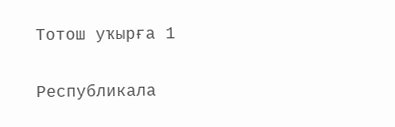Тотош уҡырға 1

Республикала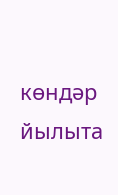көндәр йылыта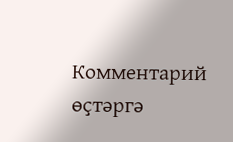Комментарий өҫтәргә